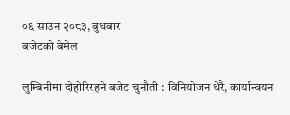०६ साउन २०८३, बुधबार
बजेटको बेमेल

लुम्बिनीमा दोहोरिरहने बजेट चुनौती : विनियोजन धेरै, कार्यान्वयन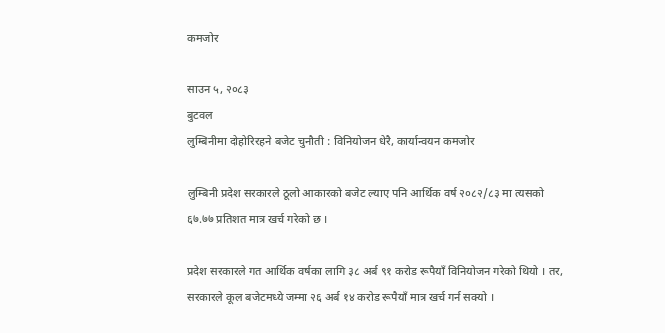कमजोर

साउन ५, २०८३
बुटवल
लुम्बिनीमा दोहोरिरहने बजेट चुनौती : विनियोजन धेरै, कार्यान्वयन कमजोर

लुम्बिनी प्रदेश सरकारले ठूलो आकारको बजेट ल्याए पनि आर्थिक वर्ष २०८२/८३ मा त्यसको ६७.७७ प्रतिशत मात्र खर्च गरेको छ ।

प्रदेश सरकारले गत आर्थिक वर्षका लागि ३८ अर्ब ९१ करोड रूपैयाँ विनियोजन गरेको थियो । तर, सरकारले कूल बजेटमध्ये जम्मा २६ अर्ब १४ करोड रूपैयाँ मात्र खर्च गर्न सक्यो ।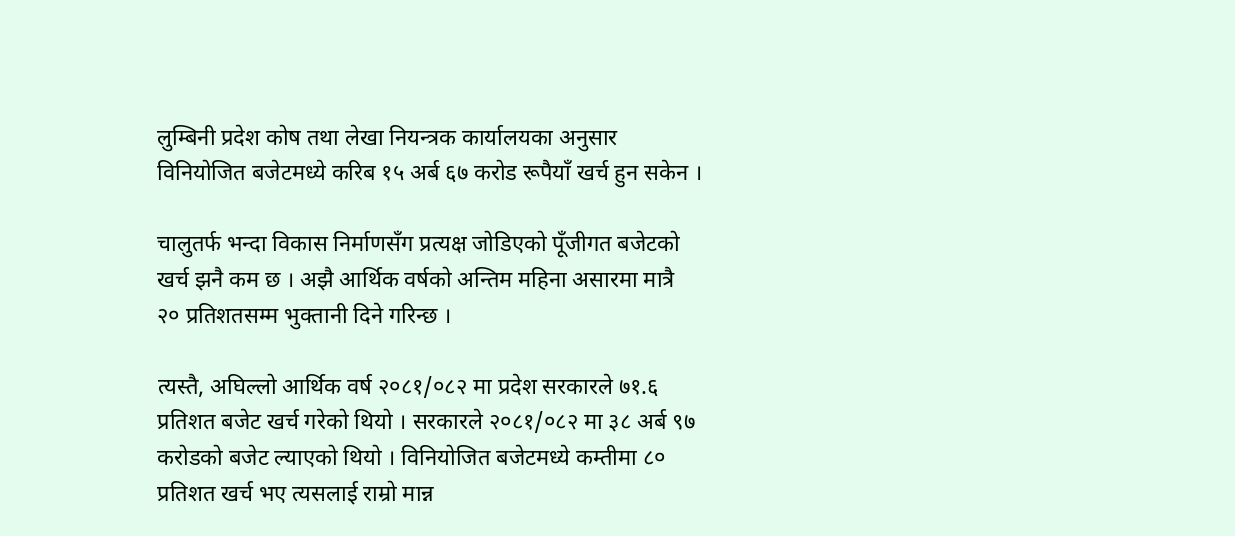लुम्बिनी प्रदेश कोष तथा लेखा नियन्त्रक कार्यालयका अनुसार विनियोजित बजेटमध्ये करिब १५ अर्ब ६७ करोड रूपैयाँ खर्च हुन सकेन ।

चालुतर्फ भन्दा विकास निर्माणसँग प्रत्यक्ष जोडिएको पूँजीगत बजेटको खर्च झनै कम छ । अझै आर्थिक वर्षको अन्तिम महिना असारमा मात्रै २० प्रतिशतसम्म भुक्तानी दिने गरिन्छ ।

त्यस्तै, अघिल्लो आर्थिक वर्ष २०८१/०८२ मा प्रदेश सरकारले ७१.६ प्रतिशत बजेट खर्च गरेको थियो । सरकारले २०८१/०८२ मा ३८ अर्ब ९७ करोडको बजेट ल्याएको थियो । विनियोजित बजेटमध्ये कम्तीमा ८० प्रतिशत खर्च भए त्यसलाई राम्रो मान्न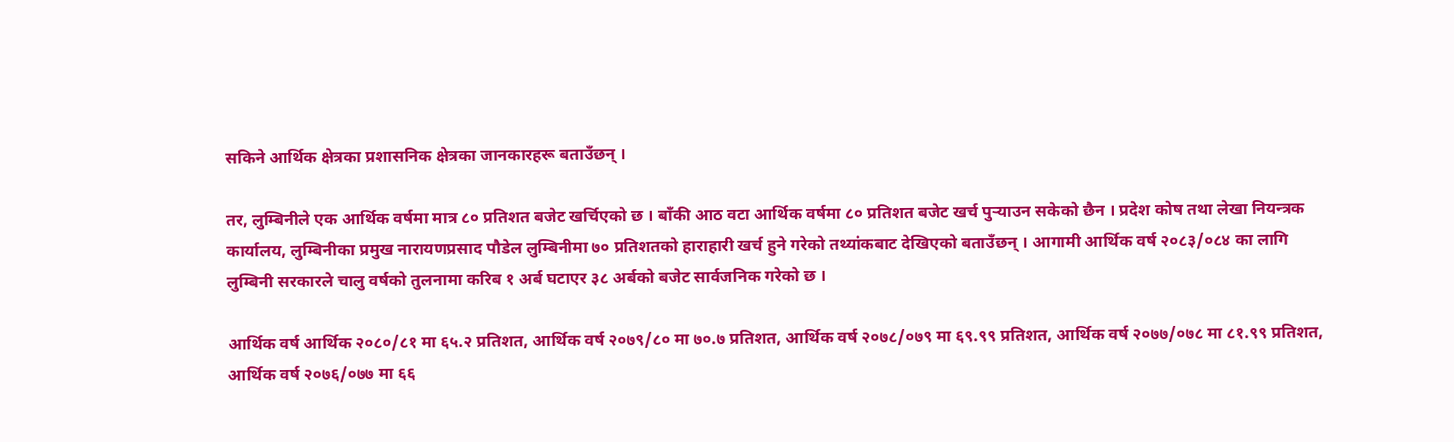सकिने आर्थिक क्षेत्रका प्रशासनिक क्षेत्रका जानकारहरू बताउँछन् ।

तर, लुम्बिनीले एक आर्थिक वर्षमा मात्र ८० प्रतिशत बजेट खर्चिएको छ । बाँकी आठ वटा आर्थिक वर्षमा ८० प्रतिशत बजेट खर्च पुर्‍याउन सकेको छैन । प्रदेश कोष तथा लेखा नियन्त्रक कार्यालय, लुम्बिनीका प्रमुख नारायणप्रसाद पौडेल लुम्बिनीमा ७० प्रतिशतको हाराहारी खर्च हुने गरेको तथ्यांकबाट देखिएको बताउँछन् । आगामी आर्थिक वर्ष २०८३/०८४ का लागि लुम्बिनी सरकारले चालु वर्षको तुलनामा करिब १ अर्ब घटाएर ३८ अर्बको बजेट सार्वजनिक गरेको छ ।

आर्थिक वर्ष आर्थिक २०८०/८१ मा ६५.२ प्रतिशत, आर्थिक वर्ष २०७९/८० मा ७०.७ प्रतिशत, आर्थिक वर्ष २०७८/०७९ मा ६९.९९ प्रतिशत, आर्थिक वर्ष २०७७/०७८ मा ८१.९९ प्रतिशत, आर्थिक वर्ष २०७६/०७७ मा ६६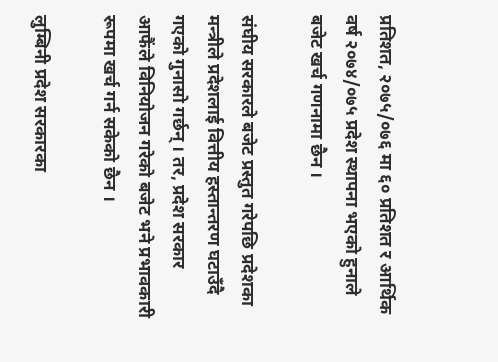प्रतिशत, २०७५/०७६ मा ६० प्रतिशत र आर्थिक वर्ष २०७४/०७५ प्रदेश स्थापना भएको हुनाले बजेट खर्च गणनामा छैन ।

संघीय सरकारले बजेट प्रस्तुत गरेपछि प्रदेशका मन्त्रीले प्रदेशलाई वित्तीय हस्तान्तरण घटाउँदै गएको गुनासो गर्छन् । तर, प्रदेश सरकार आफैंले विनियोजन गरेको बजेट भने प्रभावकारी रूपमा खर्च गर्न सकेको छैन ।

लुम्बिनी प्रदेश सरकारका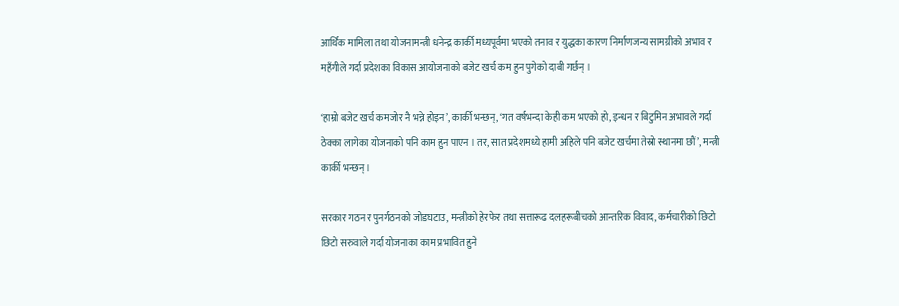आर्थिक मामिला तथा योजनामन्त्री धनेन्द्र कार्की मध्यपूर्वमा भएको तनाव र युद्धका कारण निर्माणजन्य सामग्रीको अभाव र महँगीले गर्दा प्रदेशका विकास आयोजनाको बजेट खर्च कम हुन पुगेको दाबी गर्छन् ।

‘हाम्रो बजेट खर्च कमजोर नै भन्ने होइन’, कार्की भन्छन्, ‘गत वर्षभन्दा केही कम भएको हो, इन्धन र बिटुमिन अभावले गर्दा ठेक्का लागेका योजनाको पनि काम हुन पाएन । तर, सात प्रदेशमध्ये हामी अहिले पनि बजेट खर्चमा तेस्रो स्थानमा छौं’, मन्त्री कार्की भन्छन् ।

सरकार गठन र पुनर्गठनको जोडघटाउ, मन्त्रीको हेरफेर तथा सत्तारूढ दलहरूबीचको आन्तरिक विवाद, कर्मचारीको छिटो छिटो सरुवाले गर्दा योजनाका काम प्रभावित हुने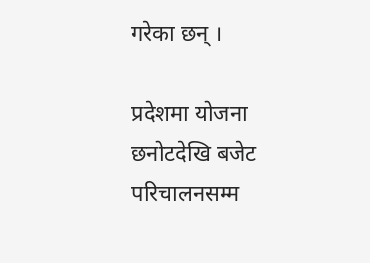गरेका छन् ।

प्रदेशमा योजना छनोटदेखि बजेट परिचालनसम्म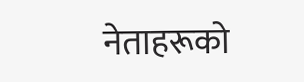नेताहरूको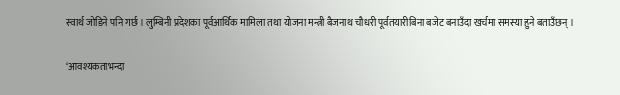स्वार्थ जोडिने पनि गर्छ । लुम्बिनी प्रदेशका पूर्वआर्थिक मामिला तथा योजना मन्त्री बैजनाथ चौधरी पूर्वतयारीबिना बजेट बनाउँदा खर्चमा समस्या हुने बताउँछन् ।

‘आवश्यकताभन्दा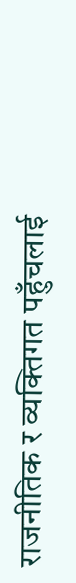राजनीतिक र व्यक्तिगत पहुँचलाई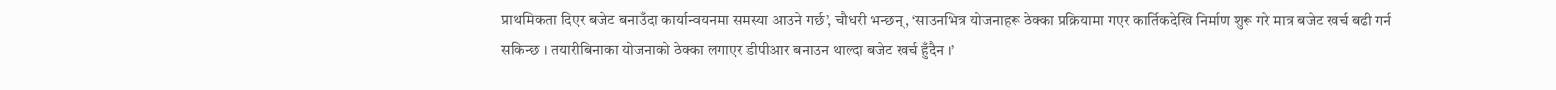प्राथमिकता दिएर बजेट बनाउँदा कार्यान्वयनमा समस्या आउने गर्छ’, चौधरी भन्छन्, ‘साउनभित्र योजनाहरू ठेक्का प्रक्रियामा गएर कार्तिकदेखि निर्माण शुरू गरे मात्र बजेट खर्च बढी गर्न सकिन्छ । तयारीबिनाका योजनाको ठेक्का लगाएर डीपीआर बनाउन थाल्दा बजेट खर्च हुँदैन ।’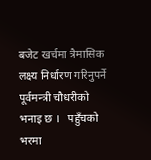बजेट खर्चमा त्रैमासिक लक्ष्य निर्धारण गरिनुपर्ने पूर्वमन्त्री चौधरीको भनाइ छ ।   पहुँचको भरमा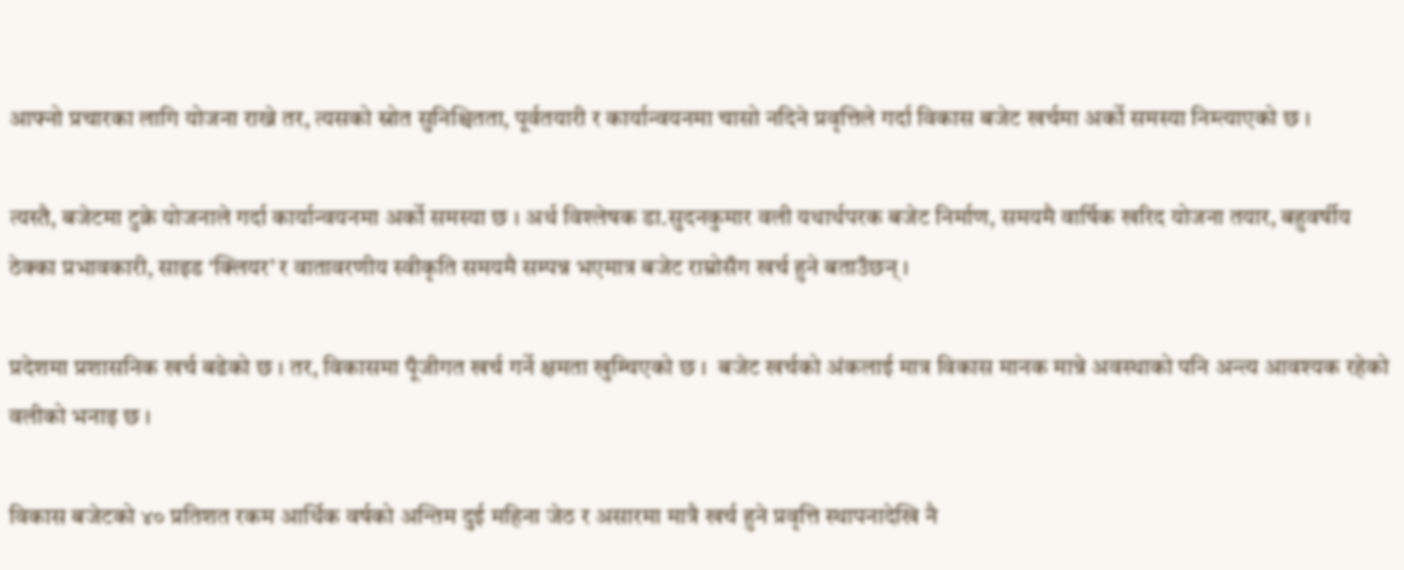आफ्नो प्रचारका लागि योजना राख्ने तर, त्यसको स्रोत सुनिश्चितता, पूर्वतयारी र कार्यान्वयनमा चासो नदिने प्रवृत्तिले गर्दा विकास बजेट खर्चमा अर्को समस्या निम्त्याएको छ ।

त्यस्तै, बजेटमा टुक्रे योजनाले गर्दा कार्यान्वयनमा अर्को समस्या छ । अर्थ विश्लेषक डा.सुदनकुमार वली यथार्थपरक बजेट निर्माण, समयमै वार्षिक खरिद योजना तयार, बहुवर्षीय ठेक्का प्रभावकारी, साइड ‘क्लियर’ र वातावरणीय स्वीकृति समयमै सम्पन्न भएमात्र बजेट राम्रोसँग खर्च हुने बताउँछन् ।

प्रदेशमा प्रशासनिक खर्च बढेको छ । तर, विकासमा पूँजीगत खर्च गर्ने क्षमता खुम्चिएको छ ।  बजेट खर्चको अंकलाई मात्र विकास मानक मान्ने अवस्थाको पनि अन्त्य आवश्यक रहेको वलीको भनाइ छ ।

विकास बजेटको ४० प्रतिशत रकम आर्थिक वर्षको अन्तिम दुई महिना जेठ र असारमा मात्रै खर्च हुने प्रवृत्ति स्थापनादेखि नै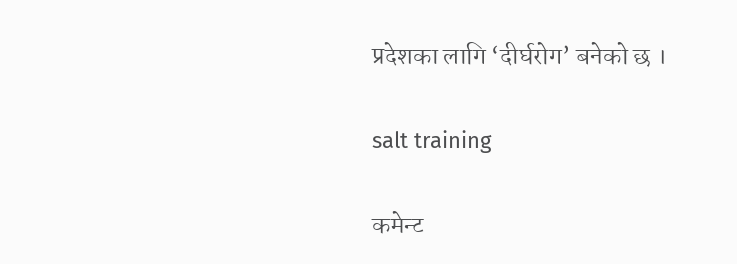प्रदेशका लागि ‘दीर्घरोग’ बनेको छ ।

salt training

कमेन्ट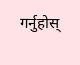गर्नुहोस्